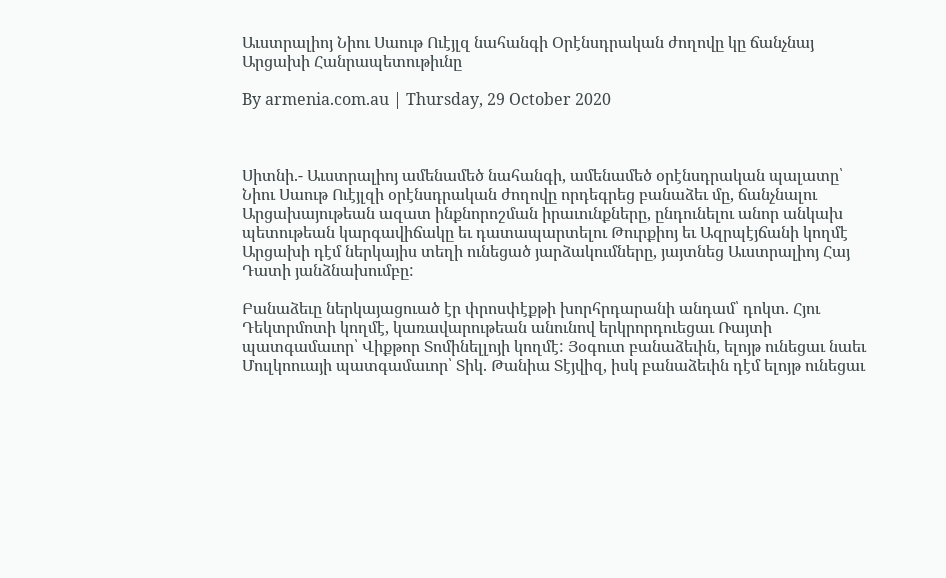Աւստրալիոյ Նիու Սաութ Ուէյլզ նահանգի Օրէնսդրական ժողովը կը ճանչնայ Արցախի Հանրապետութիւնը

By armenia.com.au | Thursday, 29 October 2020



Սիտնի.- Աւստրալիոյ ամենամեծ նահանգի, ամենամեծ օրէնսդրական պալատը՝ Նիու Սաութ Ուէյլզի օրէնսդրական ժողովը որդեգրեց բանաձեւ մը, ճանչնալու Արցախայութեան ազատ ինքնորոշման իրաւունքները, ընդունելու անոր անկախ պետութեան կարգավիճակը եւ դատապարտելու Թուրքիոյ եւ Ազրպէյճանի կողմէ Արցախի դէմ ներկայիս տեղի ունեցած յարձակումները, յայտնեց Աւստրալիոյ Հայ Դատի յանձնախումբը:

Բանաձեւը ներկայացուած էր փրոսփէքթի խորհրդարանի անդամ՝ դոկտ. Հյու Դեկտրմոտի կողմէ, կառավարութեան անունով երկրորդուեցաւ Ռայտի պատգամաւոր՝ Վիքթոր Տոմինելլոյի կողմէ: Յօգուտ բանաձեւին, ելոյթ ունեցաւ նաեւ Մուլկոուայի պատգամաւոր՝ Տիկ. Թանիա Տէյվիզ, իսկ բանաձեւին դէմ ելոյթ ունեցաւ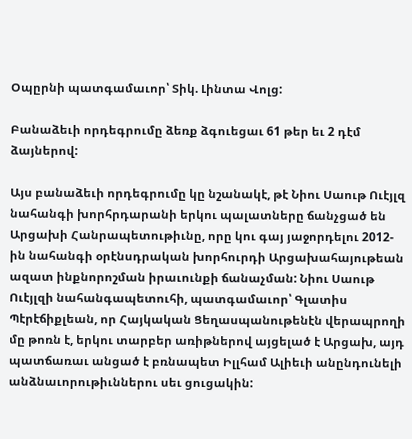Օպըրնի պատգամաւոր՝ Տիկ. Լինտա Վոլց:

Բանաձեւի որդեգրումը ձեռք ձգուեցաւ 61 թեր եւ 2 դէմ ձայներով:

Այս բանաձեւի որդեգրումը կը նշանակէ, թէ Նիու Սաութ Ուէյլզ նահանգի խորհրդարանի երկու պալատները ճանչցած են Արցախի Հանրապետութիւնը, որը կու գայ յաջորդելու 2012-ին նահանգի օրէնսդրական խորհուրդի Արցախահայութեան ազատ ինքնորոշման իրաւունքի ճանաչման: Նիու Սաութ Ուէյլզի նահանգապետուհի, պատգամաւոր՝ Գլատիս Պէրէճիքլեան, որ Հայկական Ցեղասպանութենէն վերապրողի մը թոռն է, երկու տարբեր առիթներով այցելած է Արցախ, այդ պատճառաւ անցած է բռնապետ Իլլհամ Ալիեւի անընդունելի անձնաւորութիւններու սեւ ցուցակին: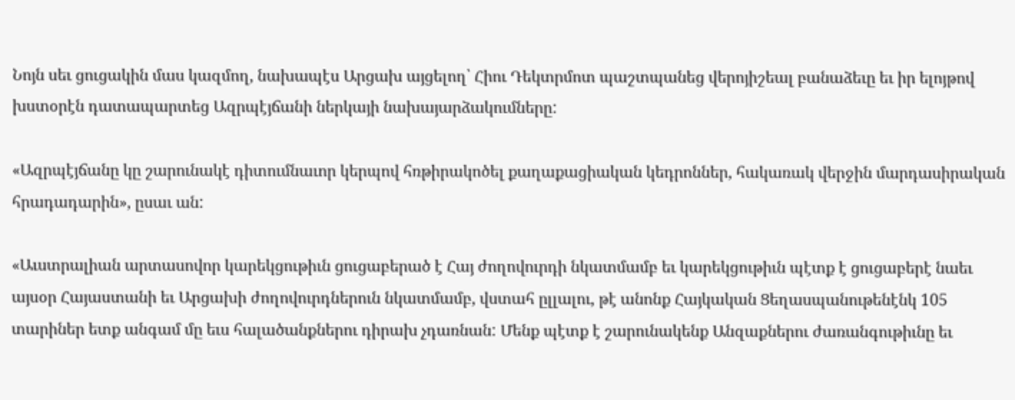Նոյն սեւ ցուցակին մաս կազմող, նախապէս Արցախ այցելող՝ Հիու Դեկտրմոտ պաշտպանեց վերոյիշեալ բանաձեւը եւ իր ելոյթով խստօրէն դատապարտեց Ազրպէյճանի ներկայի նախայարձակումները:

«Ազրպէյճանը կը շարունակէ դիտումնաւոր կերպով հռթիրակոծել քաղաքացիական կեդրոններ, հակառակ վերջին մարդասիրական հրադադարին», ըսաւ ան:

«Աւստրալիան արտասովոր կարեկցութիւն ցուցաբերած է Հայ ժողովուրդի նկատմամբ եւ կարեկցութիւն պէտք է ցուցաբերէ նաեւ այսօր Հայաստանի եւ Արցախի ժողովուրդներուն նկատմամբ, վստահ ըլլալու, թէ անոնք Հայկական Ցեղասպանութենէնկ 105 տարիներ ետք անգամ մը եւս հալածանքներու դիրախ չդառնան: Մենք պէտք է շարունակենք Անզաքներու ժառանգութիւնը եւ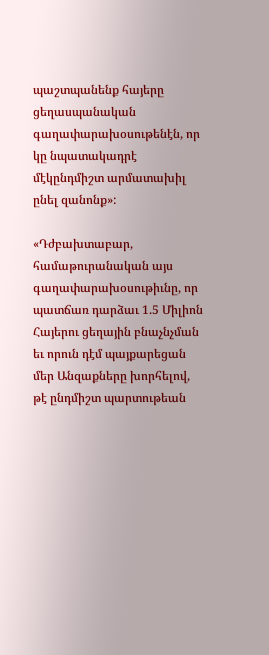պաշտպանենք հայերը ցեղասպանական գաղափարախօսութենէն, որ կը նպատակադրէ մէկընդմիշտ արմատախիլ ընել զանոնք»:

«Դժբախտաբար, համաթուրանական այս գաղափարախօսութիւնը, որ պատճառ դարձաւ 1.5 Միլիոն Հայերու ցեղային բնաչնչման եւ որուն դէմ պայքարեցան մեր Անզաքները խորհելով, թէ ընդմիշտ պարտութեան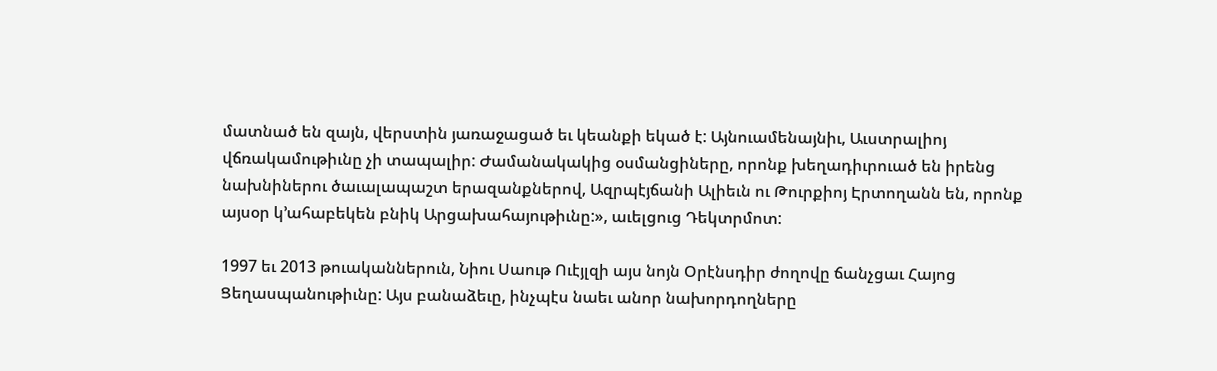մատնած են զայն, վերստին յառաջացած եւ կեանքի եկած է: Այնուամենայնիւ, Աւստրալիոյ վճռակամութիւնը չի տապալիր: Ժամանակակից օսմանցիները, որոնք խեղադիւրուած են իրենց նախնիներու ծաւալապաշտ երազանքներով, Ազրպէյճանի Ալիեւն ու Թուրքիոյ Էրտողանն են, որոնք այսօր կ’ահաբեկեն բնիկ Արցախահայութիւնը:», աւելցուց Դեկտրմոտ:

1997 եւ 2013 թուականներուն, Նիու Սաութ Ուէյլզի այս նոյն Օրէնսդիր ժողովը ճանչցաւ Հայոց Ցեղասպանութիւնը: Այս բանաձեւը, ինչպէս նաեւ անոր նախորդողները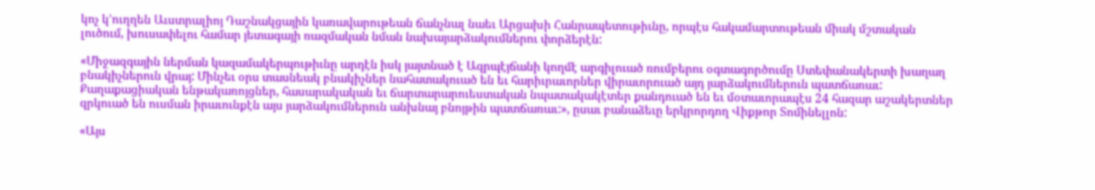կոչ կ’ուղղեն Աւստրալիոյ Դաշնակցային կառավարութեան ճանչնալ նաեւ Արցախի Հանրապետութիւնը, որպէս հակամարտութեան միակ մշտական լուծում, խուսափելու համար յետագայի ռազմական նման նախայարձակումներու փորձերէն:

«Միջազգային ներման կազամակերպութիւնը արդէն իսկ յայտնած է Ազրպէյճանի կողմէ արգիլուած ռումբերու օգտագործումը Ստեփանակերտի խաղաղ բնակիչներուն վրայ: Մինչեւ օրս տասնեակ բնակիչներ նահատակուած են եւ հարիւրաւորներ վիրաւորուած այդ յարձակումներուն պատճառաւ: Քաղաքացիական ենթակառոյցներ, հասարակական եւ ճարտարարուեստական նպատակակէտեր քանդուած են եւ մօտաւորապէս 24 հազար աշակերտներ զրկուած են ուսման իրաւունքէն այս յարձակումներուն անխնայ բնոյթին պատճառաւ:», ըսաւ բանաձեւը երկրորդող Վիքթոր Տոմինելլոն:

«Այս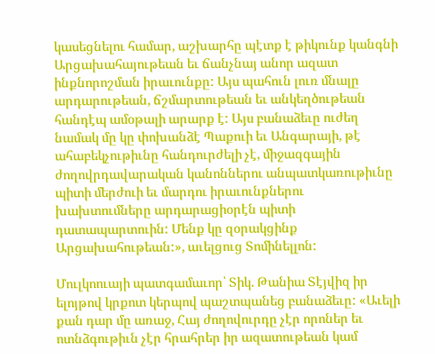կասեցնելու համար, աշխարհը պէտք է թիկունք կանգնի Արցախահայութեան եւ ճանչնայ անոր ազատ ինքնորոշման իրաւունքը: Այս պահուն լուռ մնալը արդարութեան, ճշմարտութեան եւ անկեղծութեան հանդէպ ամօթալի արարք է: Այս բանաձեւը ուժեղ նամակ մը կը փոխանձէ Պաքուի եւ Անգարայի, թէ ահաբեկչութիւնը հանդուրժելի չէ, միջազգային ժողովրդավարական կանոններու անպատկառութիւնը պիտի մերժուի եւ մարդու իրաւունքներու խախտումները արդարացիօրէն պիտի դատապարտուին: Մենք կը զօրակցինք Արցախահութեան:», աւելցուց Տոմինելլոն:

Մուլկոուայի պատգամաւոր՝ Տիկ. Թանիա Տէյվիզ իր ելոյթով կրքոտ կերպով պաշտպանեց բանաձեւը: «Աւելի քան դար մը առաջ, Հայ ժողովուրդը չէր որոներ եւ ոտնձգութիւն չէր հրահրեր իր ազատութեան կամ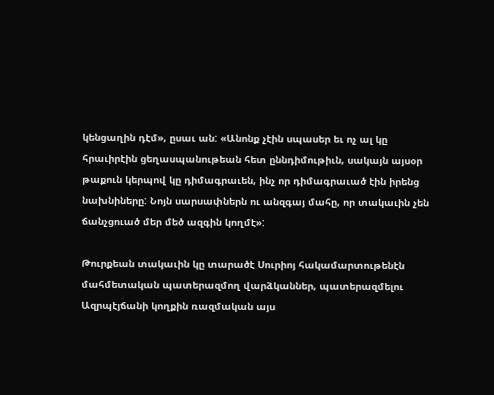կենցաղին դէմ», ըսաւ ան: «Անոնք չէին սպասեր եւ ոչ ալ կը հրաւիրէին ցեղասպանութեան հետ ըննդիմութիւն, սակայն այսօր թաքուն կերպով կը դիմագրաւեն, ինչ որ դիմագրաւած էին իրենց նախնիները: Նոյն սարսափներն ու անզգայ մահը, որ տակաւին չեն ճանչցուած մեր մեծ ազգին կողմէ»:

Թուրքեան տակաւին կը տարածէ Սուրիոյ հակամարտութենէն մահմետական պատերազմող վարձկաններ, պատերազմելու Ազրպէյճանի կողքին ռազմական այս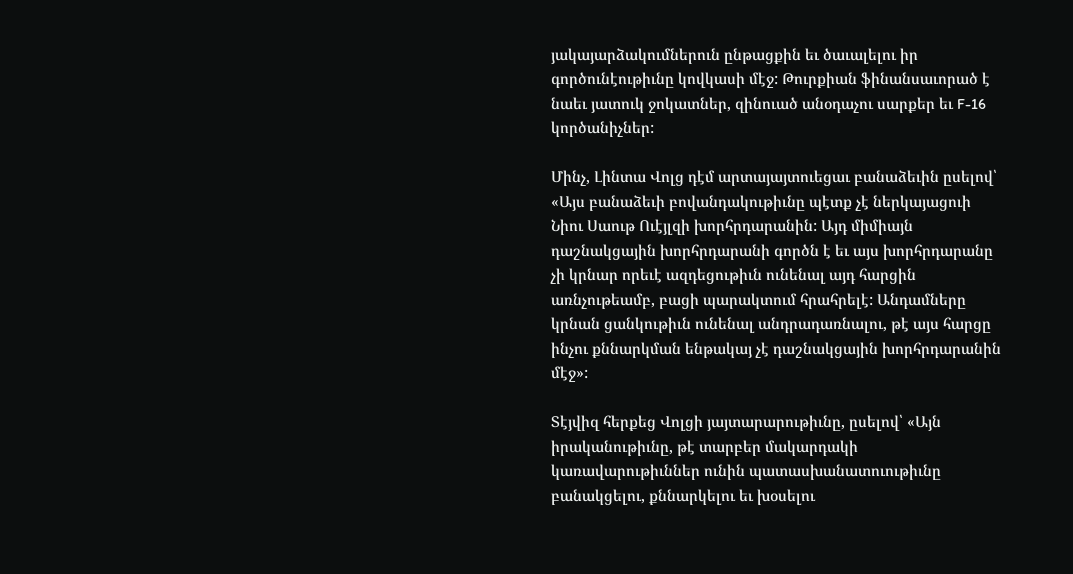յակայարձակումներուն ընթացքին եւ ծաւալելու իր գործունէութիւնը կովկասի մէջ: Թուրքիան ֆինանսաւորած է նաեւ յատուկ ջոկատներ, զինուած անօդաչու սարքեր եւ F-16 կործանիչներ:

Մինչ, Լինտա Վոլց դէմ արտայայտուեցաւ բանաձեւին ըսելով՝ «Այս բանաձեւի բովանդակութիւնը պէտք չէ ներկայացուի Նիու Սաութ Ուէյլզի խորհրդարանին: Այդ միմիայն դաշնակցային խորհրդարանի գործն է եւ այս խորհրդարանը չի կրնար որեւէ ազդեցութիւն ունենալ այդ հարցին առնչութեամբ, բացի պարակտում հրահրելէ: Անդամները կրնան ցանկութիւն ունենալ անդրադառնալու, թէ այս հարցը ինչու քննարկման ենթակայ չէ դաշնակցային խորհրդարանին մէջ»:

Տէյվիզ հերքեց Վոլցի յայտարարութիւնը, ըսելով՝ «Այն իրականութիւնը, թէ տարբեր մակարդակի կառավարութիւններ ունին պատասխանատուութիւնը բանակցելու, քննարկելու եւ խօսելու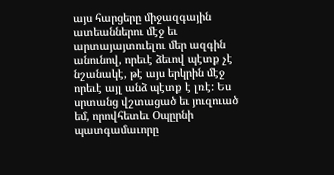այս հարցերը միջազգային ատեաններու մէջ եւ արտայայտուելու մեր ազգին անունով, որեւէ ձեւով պէտք չէ նշանակէ, թէ այս երկրին մէջ որեւէ այլ անձ պէտք է լռէ: Ես սրտանց վշտացած եւ յուզուած եմ, որովհետեւ Օպըրնի պատգամաւորը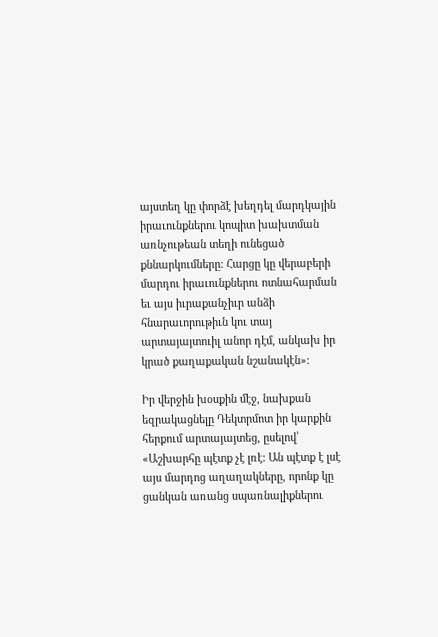այստեղ կը փորձէ խեղդել մարդկային իրաւունքներու կոպիտ խախտման առնչութեան տեղի ունեցած քննարկումները: Հարցը կը վերաբերի մարդու իրաւունքներու ոտնահարման եւ այս իւրաքանչիւր անձի հնարաւորութիւն կու տայ արտայայտուիլ անոր դէմ, անկախ իր կրած քաղաքական նշանակէն»:

Իր վերջին խօսքին մէջ, նախքան եզրակացնելը Դեկտրմոտ իր կարքին հերքում արտայայտեց, ըսելով՝ «Աշխարհը պէտք չէ լռէ: Ան պէտք է լսէ այս մարդոց աղաղակները, որոնք կը ցանկան առանց սպառնալիքներու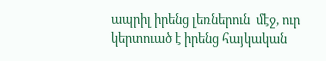ապրիլ իրենց լեռներուն  մէջ, ուր կերտուած է իրենց հայկական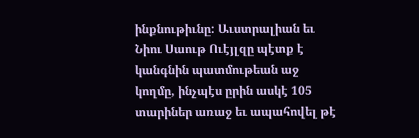ինքնութիւնը: Աւստրալիան եւ Նիու Սաութ Ուէյլզը պէտք է կանգնին պատմութեան աջ կողմը, ինչպէս ըրին ասկէ 105 տարիներ առաջ եւ ապահովել թէ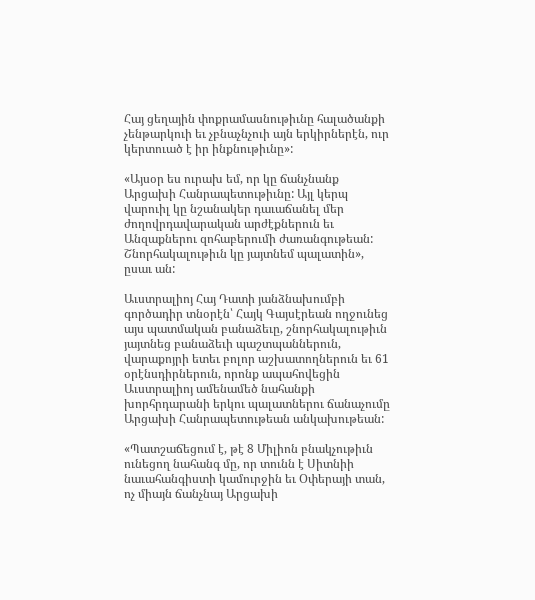Հայ ցեղային փոքրամասնութիւնը հալածանքի չենթարկուի եւ չբնաչնչուի այն երկիրներէն, ուր կերտուած է իր ինքնութիւնը»:

«Այսօր ես ուրախ եմ, որ կը ճանչնանք Արցախի Հանրապետութիւնը: Այլ կերպ վարուիլ կը նշանակեր դաւաճանել մեր ժողովրդավարական արժէքներուն եւ Անզաքներու զոհաբերումի ժառանգութեան: Շնորհակալութիւն կը յայտնեմ պալատին», ըսաւ ան:

Աւստրալիոյ Հայ Դատի յանձնախումբի գործադիր տնօրէն՝ Հայկ Գայսէրեան ողջունեց այս պատմական բանաձեւը, շնորհակալութիւն յայտնեց բանաձեւի պաշտպաններուն, վարաքոյրի ետեւ բոլոր աշխատողներուն եւ 61 օրէնսդիրներուն, որոնք ապահովեցին Աւստրալիոյ ամենամեծ նահանքի խորհրդարանի երկու պալատներու ճանաչումը Արցախի Հանրապետութեան անկախութեան:

«Պատշաճեցում է, թէ 8 Միլիոն բնակչութիւն ունեցող նահանգ մը, որ տունն է Սիտնիի նաւահանգիստի կամուրջին եւ Օփերայի տան, ոչ միայն ճանչնայ Արցախի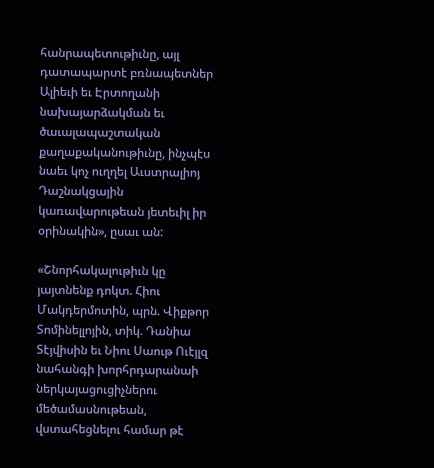հանրապետութիւնը, այլ դատապարտէ բռնապետներ Ալիեւի եւ Էրտողանի նախայարձակման եւ ծաւալապաշտական քաղաքականութիւնը, ինչպէս նաեւ կոչ ուղղել Աւստրալիոյ Դաշնակցային կառավարութեան յետեւիլ իր օրինակին», ըսաւ ան:

«Շնորհակալութիւն կը յայտնենք դոկտ. Հիու Մակդերմոտին, պրն. Վիքթոր Տոմինելլոյին, տիկ. Դանիա Տէյվիսին եւ Նիու Սաութ Ուէյլզ նահանգի խորհրդարանաի ներկայացուցիչներու մեծամասնութեան, վստահեցնելու համար թէ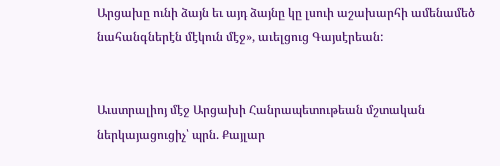Արցախը ունի ձայն եւ այդ ձայնը կը լսուի աշախարհի ամենամեծ նահանգներէն մէկուն մէջ», աւելցուց Գայսէրեան:


Աւստրալիոյ մէջ Արցախի Հանրապետութեան մշտական ներկայացուցիչ՝ պրն. Քայլար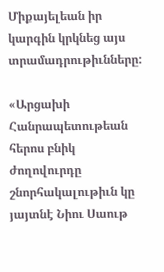Միքայելեան իր կարգին կրկնեց այս տրամադրութիւնները:

«Արցախի Հանրապետութեան հերոս բնիկ ժողովուրդը շնորհակալութիւն կը յայտնէ Նիու Սաութ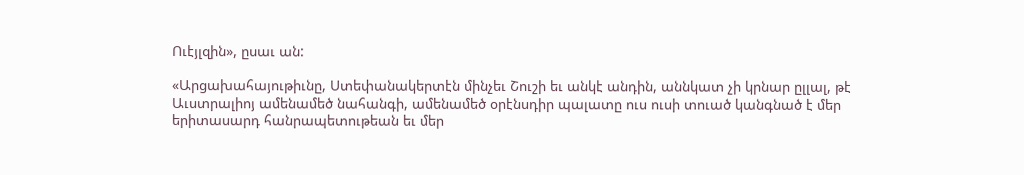Ուէյլզին», ըսաւ ան:

«Արցախահայութիւնը, Ստեփանակերտէն մինչեւ Շուշի եւ անկէ անդին, աննկատ չի կրնար ըլլալ, թէ Աւստրալիոյ ամենամեծ նահանգի, ամենամեծ օրէնսդիր պալատը ուս ուսի տուած կանգնած է մեր երիտասարդ հանրապետութեան եւ մեր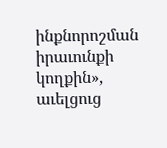ինքնորոշման իրաւունքի կողքին», աւելցուց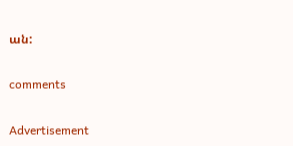ան:

comments

Advertisement